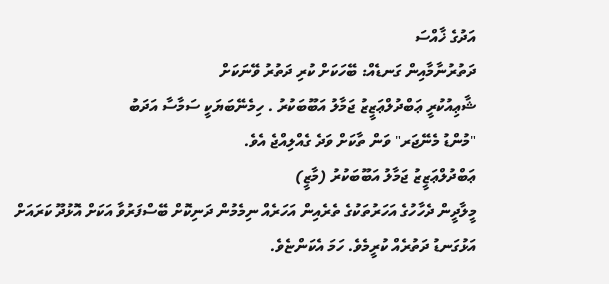އަދުގެ ޚާއްސަ
ދަތުރުނާމާއިން ގަނޑެއް: ބޭހަކަށް ކުރި ދަތުރު ވޭނަކަށް
ޝާޢިއުކުރީ ޢަބްދުލްޢަޒީޒު ޖަމާލު އަބޫބަކުރު . ހިމެނޭބަޔަކީ ސަމާސާ އަދަބު
"މުންޑު މެނޭޖަރ" ވަން ތާކަށް ވަދެ ގެއްލިއްޖެ އެވެ.
ޢަބްދުލްޢަޒީޒު ޖަމާލު އަބޫބަކުރު (މާޒީ)
މީލާދީން ދެހާހުގެ އަހަރުތަކުގެ ތެރެއިން އަހަރެއް ނިމެމުން ދަނިކޮށް ބޭސްފަރުވާ އަކަށް އޮޅުދޫ ކަރައަށް އަޅުގަނޑު ދަތުރެއް ކުރީމެވެ. ހަމަ އެކަންޏެވެ.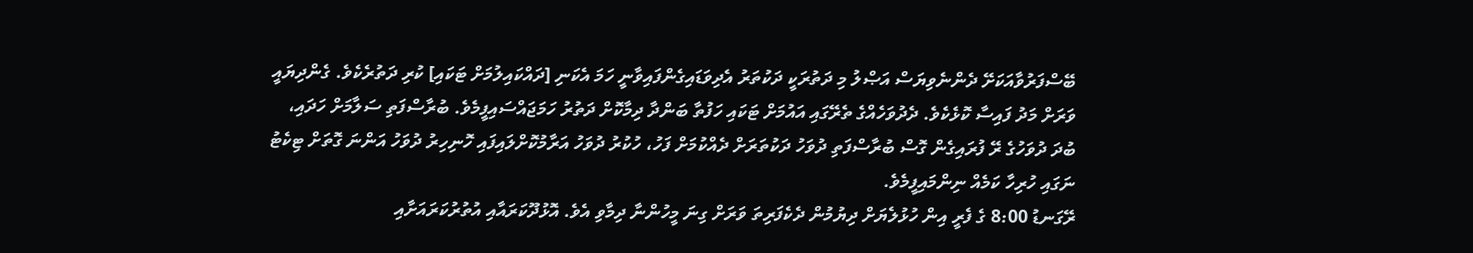ބޭސްފަރުވާއަކަށޭ ދެންނެވިޔަސް އަޞްލު މި ދަތުރަކީ ދަކުތަރު އެދިވަޑައިގެންފައިވާނީ ހަމަ އެކަނި [ދައްކައިލުމަށް ޓަކައި] ކުރި ދަތުރެކެވެ. ގެންދިޔައީ ވަރަށް މަދު ފައިސާ ކޮޅެކެވެ. ދެދުވަހެއްގެ ތެރޭގައި އައުމަށް ޓަކައި ހަފުތާ ބަންދާ ދިމާކޮށް ދަތުރު ހަމަޖައްސައިފީމެވެ. ބުރާސްފަތި ސަލާމަށް ހަދައި، ބުދަ ދުވަހުގެ ރޭ ފުރައިގެން ގޮސް ބުރާސްފަތި ދުވަހު ދަކުތަރަށް ދެއްކުމަށް ފަހު، ހުކުރު ދުވަހު އަރާމުކޮށްލައިފައި ހޮނިހިރު ދުވަހު އަންނަ ގޮތަށް ޓިކެޓު ނަގައި ހުރިހާ ކަމެއް ނިންމައިފީމެވެ.
ރޭގަނޑު 8:00 ގެ ފެރީ އިން ހުޅުލެޔަށް ދިޔުމުން ދެކެފަރިތަ ވަރަށް ގިނަ މީހުންނާ ދިމާވި އެވެ. އޮޅުދޫކަރައާއި އުތުރުކަރައަށާއި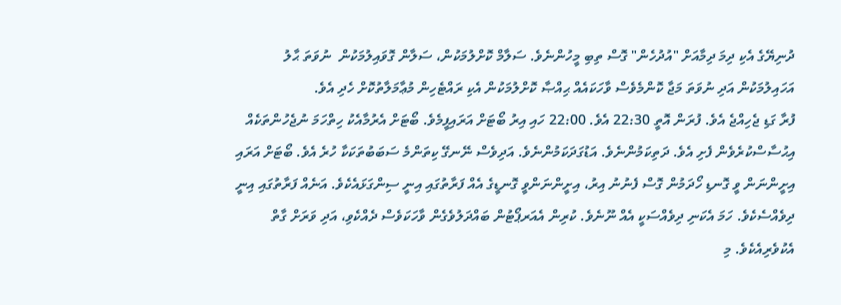ދުނިޔޭގެ އެކި ދިމަ ދިމާއަށް "އުދުހެން" ގޮސް ތިބި މީހުންނެވެ. ސަލާމް ކޮށްލުމަކުން، ސަލާން ގޮވައިލުމަކުން  ނުވަތަ ޙާލު އަހައިލުމަކުން އަދި ނުވަތަ މަޖާ ކޮންމެވެސް ވާހަކައެއް ޙިއްޞާ ކޮށްލުމަކުން އެކި ރައްޓެހިން މުޢާމަލާތުކޮށް ހެދި އެވެ.
ފުރާ ގަޑި ޖެހިއްޖެ އެވެ. ފުރަން އޮތީ 22:30 އެވެ. 22:00 ހައި އިރު ބޯޓަށް އަރައިފީމެވެ. ބޯޓަށް އެރުމާއެކު ހިތްހަމަ ނުޖެހުންތަކެއް އިޙުސާސްކުރެވެން ފެށި އެވެ. ދަތިކަމުންނެވެ. އަޑުގަދަކަމުންނެވެ. އަދިވެސް ނޭނގޭ ކިތަންމެ ސަބަބުތަކަކާ ހުރެ އެވެ. ބޯޓަށް އަރައި އިށީންނަން ވީ ގޮނޑި ހޯދަމުން ގޮސް ފެނުނު އިރު، އިށީންނަންވީ ގޮނޑީގެ އެއް ފަރާތުގައި އިނީ ސިންގަޅައެކެވެ. އަނެއް ފަރާތުގައި އިނީ ދިވެއްސެކެވެ. ހަމަ އެކަނި ދިވެއްސަކީ އެއް ނޫނެވެ. ކުރިން އެއަރޕޯޓުން ބައްދަލުވެގެން ވާހަކަވެސް ދެއްކެވި، އަދި ވަރަށް ގާތް އެކުވެރިއެކެވެ. މި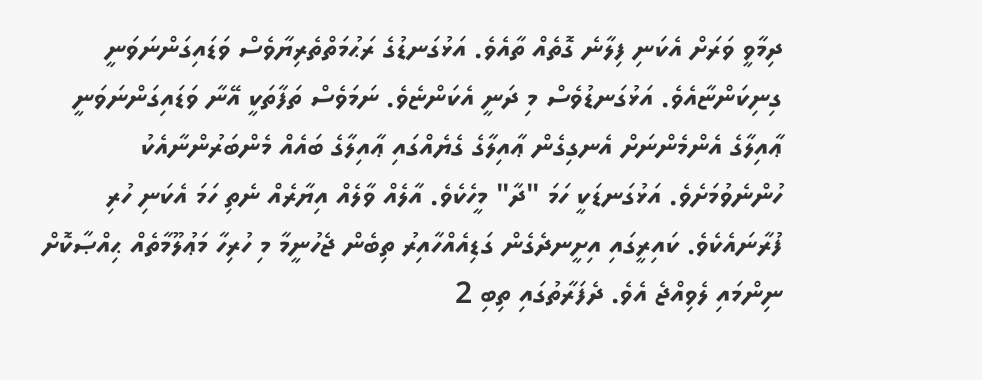ދިމާވީ ވަރަށް އެކަނި ފިލާނެ ގޮތެއް ތާއެވެ. އަޅުގަނޑުގެ ރަޙުމަތްތެރިޔާވެސް ވަޑައިގަންނަވަނީ ގިނިކަންޏާއެވެ. އަޅުގަނޑުވެސް މި ދަނީ އެކަންޏެވެ. ނަމަވެސް ތަފާތަކީ އޭނާ ވަޑައިގަންނަވަނީ ޢާއިލާގެ އެންމެންނަށް އެނގިގެން ޢާއިލާގެ ގެޔެއްގައި ޢާއިލާގެ ބައެއް މެންބަރުންނާއެކު ހުންނެވުމަށެވެ. އަޅުގަނޑަކީ ހަމަ "ދާ" މީހެކެވެ. އާލެއް ވާލެއް އިޔާރެއް ނެތި ހަމަ އެކަނި ހުރި ފުރާނައެކެވެ. ކައިރީގައި އިށީނދެގެން ގަޑިއެއްހާއިރު ތިބެން ޖެހުނީމާ މި ހުރިހާ މަޢުލޫމާތެއް ޙިއްޞާކޮށް ނިންމައި ލެވިއްޖެ އެވެ. ދެފަރާތުގައި ތިބި 2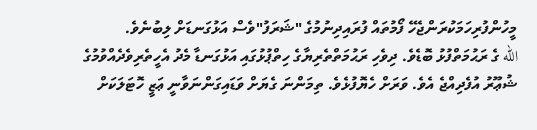މީހުންފުރިހަމަކުރަންޖެހޭ ފޯމުތައް ފުރައިދިނުމުގެ "ޝަރަފު"ވެސް އަޅުގަނޑަށް ލިބުނެވެ.
الله ގެ ރަޙުމަތްފުޅު ބޮޑެވެ. ދިވެހި ރަޙުމަތްތެރިޔާގެ ހިތްޕުޅުގައި އަޅުގަނޑާ މެދު އެހީތެރިވެދެއްވުމުގެ ޝުޢޫރު އުފެދިއްޖެ އެވެ. ވަރަށް ހެޔޮފުޅެވެ. ތިމަންނަ ގެޔަށް ވަޑައިގަންނަވާނީ ޢަޒީ ހޮޓަލަކަށް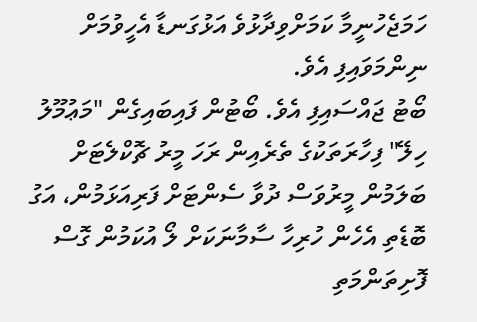ހަމަޖެހުނީމާ ކަމަށްވިދާޅުވެ އަޅުގަނޑާ އެހީވުމަށް ނިންމަވައިފި އެވެ.
ބޯޓު ޖައްސައިފި އެވެ. ބޯޓުން ފައިބައިގެން "މަޢުމޫލު ހިލޭ" ފިހާރަތަކުގެ ތެރެއިން ރަހަ މީރު ޗޮކްލެޓަށް ބަލަމުން މީރުވަސް ދުވާ ސެންޓަށް ފަރިއަޅަމުން، އަގު ބޮޑެތި އެހެން ހުރިހާ ސާމާނަކަށް ލޯ އުކަމުން ގޮސް ފޮށިތަންމަތި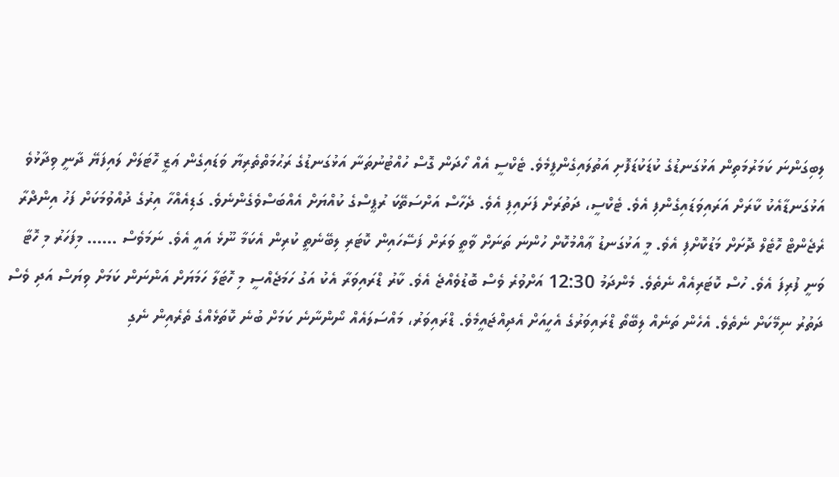ލިބިގަންނަ ކަމަރުމަތިން އަޅުގަނޑުގެ ކުޑަކުޑަފޮށި އަތުލައިގެންފީމެވެ. ޓެކްސީ އެއް ހޯދަން ގޮސް ހުއްޓުނުތަނާ އަޅުގަނޑުގެ ރަޙުމަތްތެރިޔާ ވަޑައިގެން ޢަޒީ ހޮޓަލަށް ލައިފަޔޭ ދާނީ ވިދާޅުވެ އަޅުގަނޑާއެކު ކާރަށް އަރައިވަޑައިގެންފި އެވެ. ޓެކްސީ، ދަތުރަށް ފަށައިފި އެވެ. ދެހާސް އަށްސަތޭކަ ރުޕީސްގެ ކުއްޔަށް އެއްބަސްވެގެންނެވެ. ގަޑިއެއްހާ އިރުގެ ދުއްވުމަކަށް ފަހު އިންދްރާ ރެޖެންޓް ހޮޓެލް ދޮށަށް މަޑުކޮށްފި އެވެ. މީ އަޅުގަނޑު ޢާއްމުކޮށް ހުންނަ ތަނަށް ވާތީ ވަރަށް ފަސޭހައިން ކޮޓަރި ލިބޭނެތީ ކުރިން އެކަމާ ނޫޅެ އައީ އެވެ. ނަމަވެސް ...... މިފަހަރު މި ހޮޓާ ވަނީ ފުރިފަ އެވެ. ހުސް ކޮޓަރިއެއް ނެތެވެ. މެންދަމު 12:30 އަށްވުރެ ވެސް ބޮޑުވެއްޖެ އެވެ. ކާރު ޑްރައިވަރާ އެކު އަގު ހަމަޖެއްސީ މި ހޮޓަލާ ހަމަޔަށް އަންނަން ކަމަށް ވިޔަސް އަދި ވެސް ދަތުރު ނިމޭކަށް ނެތެވެ. އެހެން ތަނެއް ލިބޭތޯ ޑްރައިވަރުގެ އެހީއަށް އެދިއްޖައީމެވެ. ޑްރައިވަރު، މައްސަލައެއް ނޯންނާނެ ކަމަށް ބުނެ ކޮތަޅެއްގެ ތެރެއިން ނެގި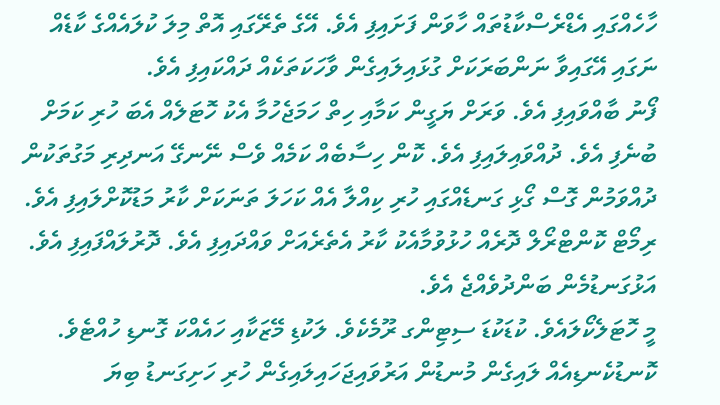ހާހެއްގައި އެޑްރެސްކާޑުތައް ހާވަން ފަށައިފި އެވެ. އޭގެ ތެރޭގައި އޮތް މިލަ ކުލައެއްގެ ކާޑެއް ނަގައި އޭގައިވާ ނަންބަރަކަށް ގުޅައިލައިގެން ވާހަކަތަކެއް ދައްކައިފި އެވެ.
ފޯނު ބާއްވައިފި އެވެ. ވަރަށް ޔަގީން ކަމާއި ހިތް ހަމަޖެހުމާ އެކު ހޮޓަލެއް އެބަ ހުރި ކަމަށް ބުނެފި އެވެ. ދުއްވައިލައިފި އެވެ. ކޮން ހިސާބެއް ކަމެއް ވެސް ނޭނގޭ އަނދިރި މަގުތަކުން ދުއްވަމުން ގޮސް ގޯޅި ގަނޑެއްގައި ހުރި ކިއްލާ އެއް ކަހަލަ ތަނަކަށް ކާރު މަޑުކޮށްލައިފި އެވެ. ރިމޯޓް ކޮންޓްރޯލް ދޮރެއް ހުޅުވުމާއެކު ކާރު އެތެރެއަށް ވައްދައިފި އެވެ. ދޮރުލައްފައިފި އެވެ. އަޅުގަނޑުމެން ބަންދުވެއްޖެ އެވެ.
މީ ހޮޓަލެކޯލައެވެ. ކުޑަކުޑަ ސިޓިންގ ރޫމެކެވެ. ލަކުޑި މޭޒަކާއި ހައެއްކަ ގޮނޑި ހުއްޓެވެ. ކޮނޑުކެނޑިއެއް ލައިގެން މުނޑުން އަރުވައިޖަހައިލައިގެން ހުރި ހަށިގަނޑު ބިޔަ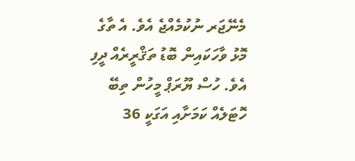މެނޭޖަރ ނުކުމެއްޖެ އެވެ. އެ ތާގެ މޮޅު ވާހަކައިން ބޮޑު ތަޤްރީރެއް ދީފި އެވެ. ހުސް ޔޫރަޕް މީހުން ތިބޭ ހޮޓަލެއް ކަމަށާއި އަގަކީ 36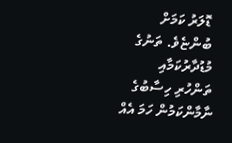ޑޮލަރު ކަމަށް ބުންޏެވެ. ތަނުގެ މުޑުދާރުކަމާއި ތަންހުރި ހިސާބުގެ ނާމާންކަމުން ހަމަ އެއް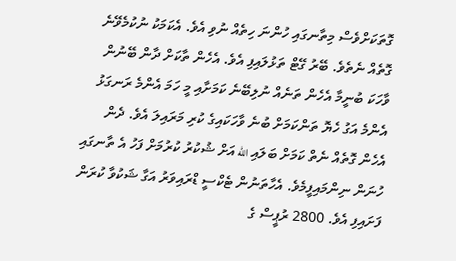ގޮތަކަށްވެސް މިތާނގައި ހުންނަ ހިތެއް ނުވި އެވެ. އެކަމަކު ނުކުމެވޭނެ ގޮތެއް ނެތެވެ. ބޭރު ގޭޓް ތަޅުލައިފި އެވެ. އެހެން ތާކަށް ދާން ބޭނުން ވާހަކަ ބުނީމާ އެހެން ތަނެއް ނުލިބޭނެ ކަމަށާއި މީ ހަމަ އެންމެ ރަނގަޅު އެންމެ އަގު ހެޔޮ ތަންކަމަށް ބުނެ ވާހަކައިގެ ކުރި މަރައިލަ އެވެ. ދެން އެހެން ގޮތެއް ނެތް ކަމަށް ބަލައި الله އަށް ޝުކުރު ކުރުމަށް ފަހު އެ ތާނގައި ހުނަން ނިންމައިފީމެވެ. އެހާތަނުން ޓެކްސީ ޑްރައިވަރު އަގާ ޝަކުވާ ކުރަން ފަށައިފި އެވެ. 2800 ރުޕީސް ގެ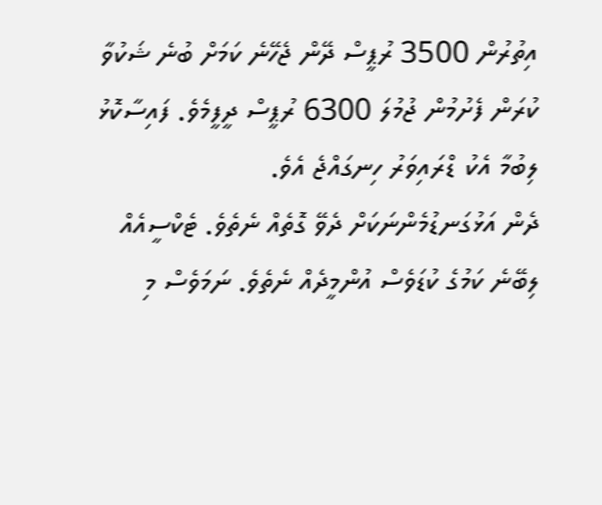އިތުރުން 3500 ރުޕީސް ދޭން ޖެހޭނެ ކަމަށް ބުނެ ޝަކުވާ ކުރަން ފެށުމުން ޖުމުލަ 6300 ރުޕީސް ދީފީމެވެ. ފައިސާކޮޅު ލިބުމާ އެކު ޑްރައިވަރު ހިނގައްޖެ އެވެ.
ދެން އަޅުގަނޑުމެންނަކަށް ދެވޭ ގޮތެއް ނެތެވެ. ޓެކްސީއެއް ލިބޭނެ ކަމުގެ ކުޑަވެސް އުންމީދެއް ނެތެވެ. ނަމަވެސް މި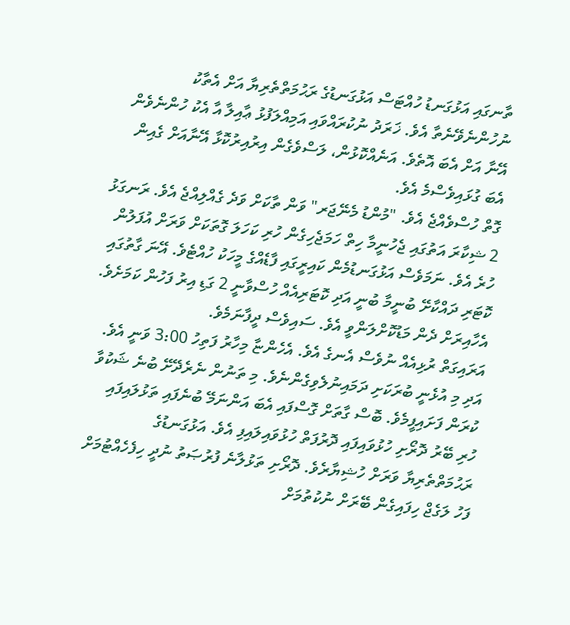ތާނގައި އަޅުގަނޑު ހުއްޓަސް އަޅުގަނޑުގެ ރަޙުމަތްތެރިޔާ އަށް އެތާކު ނުހުންނެވޭނެތާ އެވެ. ޚަރަދު ނުކުރައްވައި އަމިއްލަފުޅު ޢާއިލާ އާ އެކު ހުންނެވެން އޭނާ އަށް އެބަ އޮތެވެ. އަނެއްކޮޅުން، ލަސްވެގެން އިރުއިރުކޮޅާ އޭނާއަށް ގެއިން އެބަ ގުޅައިވެސްމެ އެވެ.
ގޮތް ހުސްވެއްޖެ އެވެ. "މުންޑު މެނޭޖަރ" ވަން ތާކަށް ވަދެ ގެއްލިއްޖެ އެވެ. ރަނގަޅު 2 ޝިކާރަ އަތުގައި ޖެހުނީމާ ހިތް ހަމަޖެހިގެން ހުރި ކަހަލަ ގޮތަކަށް ވަރަށް އުފަލުން ހުރެ އެވެ. ނަމަވެސް އަޅުގަނޑުމެން ކައިރީގައި ފާޑެއްގެ މީހަކު ހުއްޓެވެ. އޭނަ ގާތުގައި ކޮޓަރި ދައްކާށޭ ބުނީމާ ބުނީ އަދި ކޮޓަރިއެއް ހުސްވާނީ 2 ގަޑި އިރު ފަހުން ކަމަށެވެ. އެހާއިރަށް ދެން މަޑުކޮށްލަންވީ އެވެ. ސައިވެސް ދީފާނަމެވެ.
އަރައިގަތް ރުޅިއެއް ނުވެސް އެނގެ އެވެ. އެހެންޏާ މިހާރު ފަތިހު 3:00 ވަނީ އެވެ. އަދި މި އުޅެނީ ބުރަކަށި ދަމައިނުލެވިގެންނެވެ. މި ތަނުން ނެރެދޭށޭ ބުނެ ޝަކުވާ ކުރަން ފަށައިފީމެވެ. ބޮސް ގާތަށް ގޮސްފައި އެބަ އަންނަމޭ ބުނެފައި ތަޅުލައިފައި ހުރި ބޭރު ދޮރޯށި ހުޅުވައިފައި ދޮރުފަތް ހުޅުވައިލައިފި އެވެ. އަޅުގަނޑުގެ ރަޙުމަތްތެރިޔާ ވަރަށް ހުޝިޔާރެވެ. ދޮރޯށި ތަޅުލާނެ ފުރުޞަތު ނުދީ ހިފެހެއްޓުމަށް ފަހު ލަގެޖް ހިފައިގެން ބޭރަށް ނުކުތުމަށް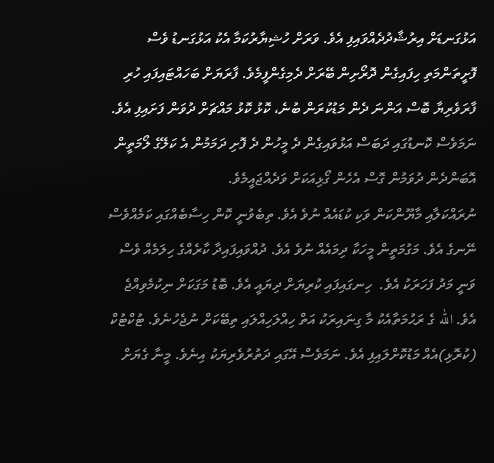އަޅުގަނޑަށް އިރުޝާދުދެއްވައިފި އެވެ. ވަރަށް ހުޝިޔާރުކަމާ އެކު އަޅުގަނޑު ވެސް ފޮށީތަންމަތި ހިފައިގެން ދޮރޯށިން ބޭރަށް ދެމިގެންފީމެވެ. ފާރަޔަށް ބަހައްޓައިފައި ހުރި ފާރަވެރިޔާ ބޮސް އަންނަ ދެން މަޑުކުރަން ބުނެ، ކޮޅު ކޮޅު މައްޗަށް ދުވަން ފަށައިފި އެވެ. ނަމަވެސް ކޮނޑުގައި ދަބަސް އަޅުވައިގެން ދެ މީހުން ދެ ފޮށި ދަމަމުން އެ ކަލޭގެ ލޯމަތީން އޮބަންދެން ދުވަމުން ގޮސް އެހެން ގޯޅިއަކަށް ވަދެއްޖައީމެވެ.
ނުރައްކަލާއި މާޔޫންކަން ވަކި ކުޑައެއް ނުވެ އެވެ. ތިބެވުނީ ކޮން ހިސާބެއްގައި ކަމެއްވެސް ނޭނގެ އެވެ. މަގުމަތީން މީހަކާ ދިމައެއް ނުވެ އެވެ. ދުއްވައިފައިދާ ކާރެއްގެ ހިލަމެއް ވެސް ވަނީ މަދު ފަހަރަކު އެވެ.  ހިނގައިފައި ކުރިޔަށް ދިޔައީ އެވެ. ބޮޑު މަގަކަށް ނިކުމެވިއްޖެ އެވެ. الله ގެ ރަޙުމަތާއެކު މާ ގިނައިރަކު އަތް ހިއްލަހިއްލައި ތިބޭކަށް ނުޖެހުނެވެ. ޓުކްޓުކް (ކުރޮޅި)އެއް މަޑުކޮށްލައިފި އެވެ. ނަމަވެސް އޭގައި ދަތުރުވެރިޔަކު އިނެވެ. މީނާ ގެޔަށް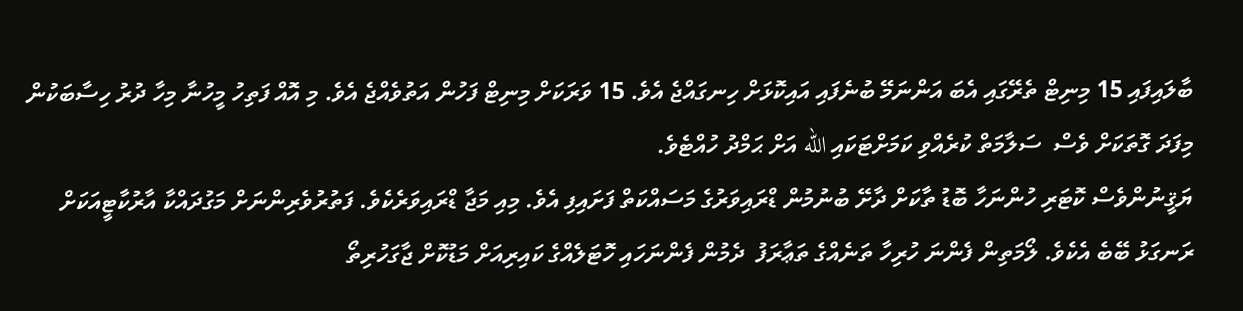ބާލައިފައި 15 މިނިޓް ތެރޭގައި އެބަ އަންނަމޭ ބުނެފައި އައިކޮޅަށް ހިނގައްޖެ އެވެ. 15 ވަރަކަށް މިނިޓް ފަހުން އަތުވެއްޖެ އެވެ. މި އޮއް ފަތިހު މީހުނާ މިހާ ދުރު ހިސާބަކުން މިފަދަ ގޮތަކަށް ވެސް  ސަލާމަތް ކުރެއްވި ކަމަށްޓަކައި الله އަށް ޙަމްދު ހުއްޓެވެ.
ޔަޤީނުންވެސް ކޮޓަރި ހުންނަހާ ބޮޑު ތާކަށް ދާށޭ ބުނުމުން ޑްރައިވަރުގެ މަސައްކަތް ފަށައިފި އެވެ. މިއި މަޖާ ޑްރައިވަރެކެވެ. ފަތުރުވެރިންނަށް މަގުދައްކާ އާރުކާޓީއަކަށް ރަނގަޅު ބޭބެ އެކެވެ. ލޯމަތިން ފެންނަ ހުރިހާ ތަނެއްގެ ތަޢާރަފު  ދެމުން ފެންނަހައި ހޮޓަލެއްގެ ކައިރިއަށް މަޑުކޮށް ޖާގަހުރިތޯ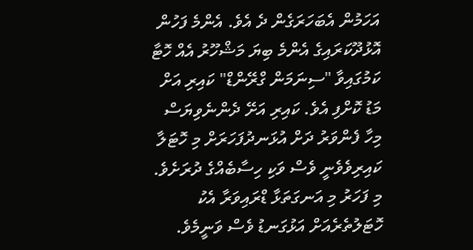އަހަމުން އެބަހަރަގެން ދެ އެވެ. އެންމެ ފަހުން އޮޅުދޫކަރައިގެ އެންމެ ބިޔަ މަޝްހޫރު އެއް ހޮޓާ ކަމުގައިވާ "ސިނަމަން ގްރޭންޑް" ކައިރި އަށް މަޑު ކޮށްފި އެވެ. ކައިރި އަށޭ ދެންނެވިޔަސް މިހާ ފެންވަރު ދަށް އުޅަނދުފަހަރަށް މި ހޮޓަލާ ކައިރިވެވެނީ ވެސް ވަކި ހިސާބެއްގެ ދުރަށެވެ. މި ފަހަރު މި އަނގަތަޅާ ޑްރައިވަރާ އެކު ހޮޓަލުތެރެއަށް އަޅުގަނޑު ވެސް ވަނީމެވެ.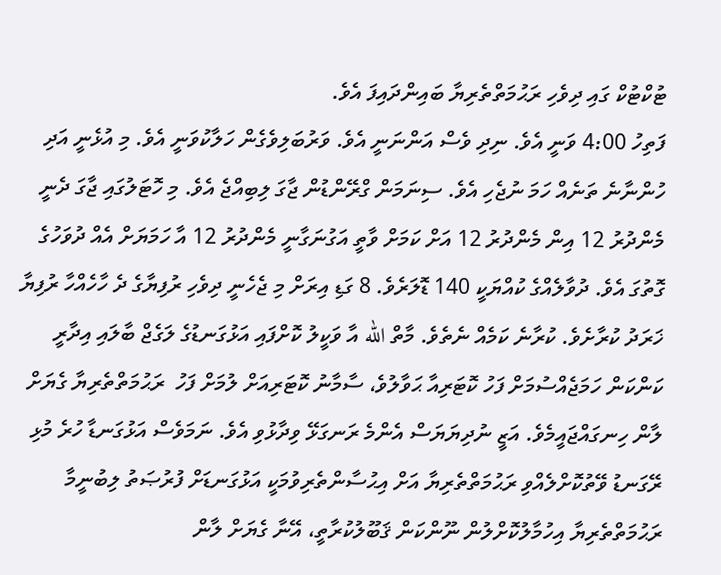ޓުކްޓުކް ގައި ދިވެހި ރަޙުމަތްތެރިޔާ ބައިންދައިފަ އެވެ.
ފަތިހު 4:00 ވަނީ އެވެ. ނިދި ވެސް އަންނަނީ އެވެ. ވަރުބަލިވެގެން ހަލާކުވަނީ އެވެ. މި އުޅެނީ އަދި ހުންނާނެ ތަނެއް ހަމަ ނުޖެހި އެވެ. ސިނަމަން ގްރޭންޑުން ޖާގަ ލިބިއްޖެ އެވެ. މި ހޮޓަލުގައި ޖާގަ ދެނީ މެންދުރު 12 އިން މެންދުރު 12 އަށް ކަމަށް ވާތީ އަގުނަގާނީ މެންދުރު 12 އާ ހަމަޔަށް އެއް ދުވަހުގެ ގޮތުގަ އެވެ. ދުވާލެއްގެ ކުއްޔަކީ 140 ޑޮލަރެވެ. 8 ގަޑި އިރަށް މި ޖެހެނީ ދިވެހި ރުފިޔާގެ ދެ ހާހެއްހާ ރުފިޔާ ޚަރަދު ކުރާށެވެ. ކުރާނެ ކަމެއް ނެތެވެ. މާތް الله އާ ވަކީލު ކޮށްފައި އަޅުގަނޑުގެ ލަގެޖް ބާލައި އިދާރީ ކަންކަން ހަމަޖެއްސުމަށް ފަހު ކޮޓަރިއާ ޙަވާލުވެ، ސާމާނު ކޮޓަރިއަށް ލުމަށް ފަހު  ރަޙުމަތްތެރިޔާ ގެޔަށް ލާން ހިނގައްޖައީމެވެ. އަޒީ ނުދިޔަޔަސް އެންމެ ރަނގަޅޭ ވިދާޅުވި އެވެ. ނަމަވެސް އަޅުގަނޑާ ހުރެ މުޅި ރޭގަނޑު ވޭތުކޮށްލެއްވި ރަޙުމަތްތެރިޔާ އަށް އިޙުސާންތެރިވުމަކީ އަޅުގަނޑަށް ފުރުޞަތު ލިބުނީމާ ރަޙުމަތްތެރިޔާ އިހުމާލުކޮށްލުން ނޫންކަން ޤަބޫލުކުރާތީ، އޭނާ ގެޔަށް ލާން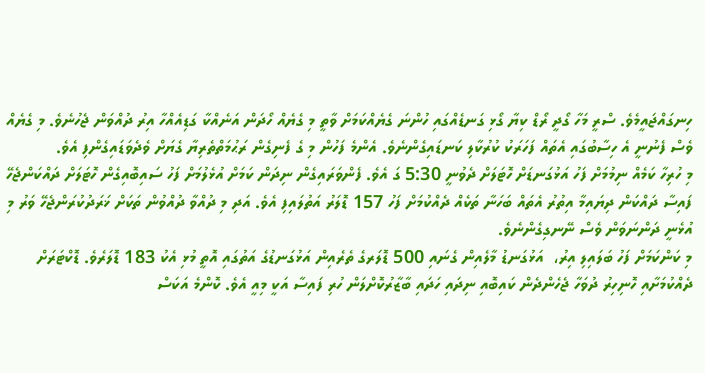ހިނގައްޖައީމެވެ. ސްރީ މަހާ ގޯދީ ރޯޑް ކިޔާ ގޯޅި ގަނޑެއްގައި ހުންނަ ގެޔެއްކަމަށް ވާތީ މި ގެޔެއް ހޯދަން އަނެއްކާ ގަޑިއެއްހާ އިރު ދުއްވަން ޖެހުނެވެ. މި ގެޔެއް ވެސް ފެނުނީ އެ ހިސާބުގައި އެތައް ފަހަރަކު ކުރުކާލި ކަނޑައިގެންނެވެ. އެންމެ ފަހުން މި ގެ ފެނިގެން ރަޙުމަތްތެރިޔާ ގެޔަށް ވެދެވަޑައިގެންފި އެވެ.
މި ހުރިހާ ކަމެއް ނިމުމަށް ފަހު އަޅުގަނޑަށް ހޮޓަލަށް ދެވުނީ 5:30 ގަ އެވެ. ފެންވަރައިގެން ނިދަން ކަމަށް އުޅެލުމަށް ފަހު ސައިބޮއިގެން ހޮޓަލަށް ދައްކަންޖެހޭ ފައިސާ ދައްކަން ދިޔައިމާ އިތުރު އެތައް ބަހަނާ ތަކެއް ދެއްކުމަށް ފަހު 157 ޑޮލަރު އަތުލައިފި އެވެ. އަދި މި ދުއްވާ ދުއްވުން ތަކަށް ޚަރަދުކުރަންޖެހޭ ވަރު މި އުޅެނީ ދަންނަވަން ވެސް ނޭނގިގެންނެވެ.
މި ކަންކަމަށް ފަހު ބަލައިލި އިރު،  އަޅުގަނޑު މާލެއިން ގެނައި 500 ޑޮލަރގެ ތެރެއިން އަޅުގަނޑުގެ އަތުގައި އޮތީ މުޅި އެކު 183 ޑޮލަރެވެ. ޑޮކްޓަރަށް ދެއްކުމަށާއި ހޮނިހިރު ދުވަހާ ޖެހެންދެން ކައިބޮއި ނިދައި ހަދައި ބާޒާރުކޮށްލަން ހުރި ފައިސާ އަކީ މިއީ އެވެ. ކޮންމެ އަކަސް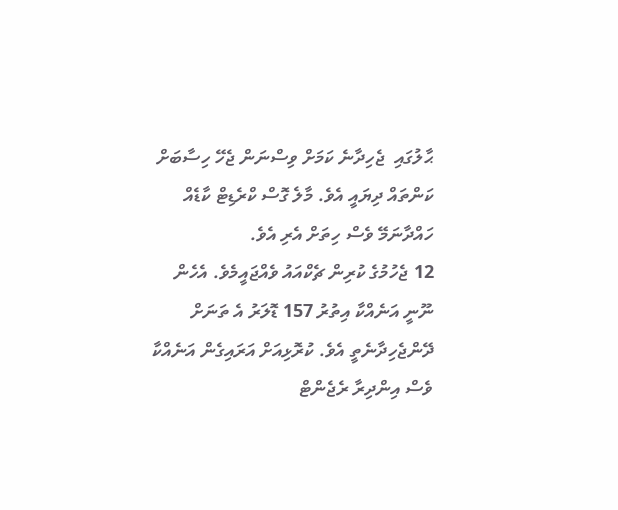ޙާލުގައި  ޖެހިދާނެ ކަމަށް ވިސްނަން ޖެހޭ ހިސާބަށް ކަންތައް ދިޔައީ އެވެ. މާލެ ގޮސް ކްރެޑިޓް ކާޑެއް ހައްދާނަމޭ ވެސް ހިތަށް އެރި އެވެ.
12 ޖެހުމުގެ ކުރިން ޗެކްއައު ވެއްޖައީމެވެ. އެހެން ނޫނީ އަނެއްކާ އިތުރު 157 ޑޮލަރު އެ ތަނަށް ދޭންޖެހިދާނެތީ އެވެ. ކުރޮޅިއަށް އަރައިގެން އަނެއްކާ ވެސް އިންދިރާ ރެޖެންޓް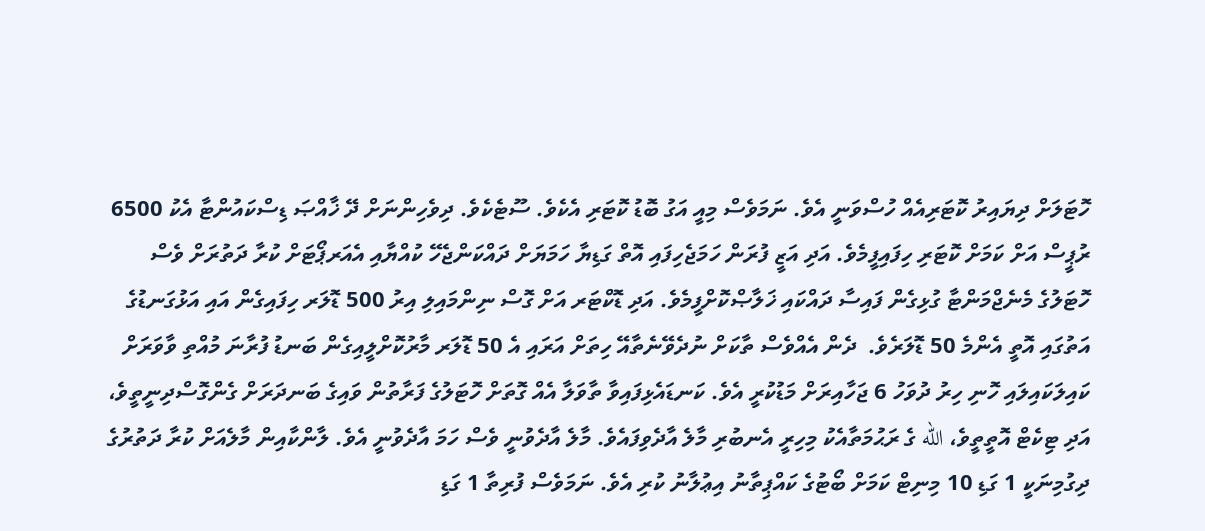ހޮޓަލަށް ދިޔައިރު ކޮޓަރިއެއް ހުސްވަނީ އެވެ. ނަމަވެސް މިއީ އަގު ބޮޑު ކޮޓަރި އެކެވެ. ސޫޓެކެވެ. ދިވެހިންނަށް ދޭ ޚާއްޞަ ޑިސްކައުންޓާ އެކު 6500 ރުޕީސް އަށް ކަމަށް ކޮޓަރި ހިފައިފީމެވެ. އަދި އަޒީ ފުރަން ހަމަޖެހިފައި އޮތް ގަޑިޔާ ހަމަޔަށް ދައްކަންޖެހޭ ކުއްޔާއި އެއަރޕޯޓަށް ކުރާ ދަތުރަށް ވެސް ހޮޓަލުގެ މެނެޖްމަންޓާ ގުޅިގެން ފައިސާ ދައްކައި ޚަލާޞްކޮށްފީމެވެ. އަދި ޑޮކްޓަރ އަށް ގޮސް ނިންމައިލި އިރު 500 ޑޮލަރ ހިފައިގެން އައި އަޅުގަނޑުގެ އަތުގައި އޮތީ އެންމެ 50 ޑޮލަރެވެ.  ދެން އެއްވެސް ތާކަށް ނުދެވޭނެތާއޭ ހިތަށް އަރައި އެ 50 ޑޮލަރ މާރުކޮށްލީއިގެން ބަނޑު ފުރާނަ މުއްތި ވާވަރަށް ކައިލަކައިލައި ހޮނި ހިރު ދުވަހު 6 ޖަހާއިރަށް މަޑުކުރީ އެވެ. ކަނޑައެޅިފައިވާ ތާވަލާ އެއް ގޮތަށް ހޮޓަލުގެ ފަރާތުން ވައިގެ ބަނދަރަށް ގެންގޮސްދިނީތީވެ، އަދި ޓިކެޓް އޮތީތީވެ، الله ގެ ރަޙުމަތާއެކު މިހިރީ އެނބުރި މާލެ އާދެވިފައެވެ. މާލެ އާދެވުނީ ވެސް ހަމަ އާދެވުނީ އެވެ. ލާންކާއިން މާލެއަށް ކުރާ ދަތުރުގެ ދިގުމިނަކީ 1 ގަޑި 10 މިނިޓް ކަމަށް ބޯޓުގެ ކައްޕިތާނު އިޢުލާނު ކުރި އެވެ. ނަމަވެސް ފުރިތާ 1 ގަޑި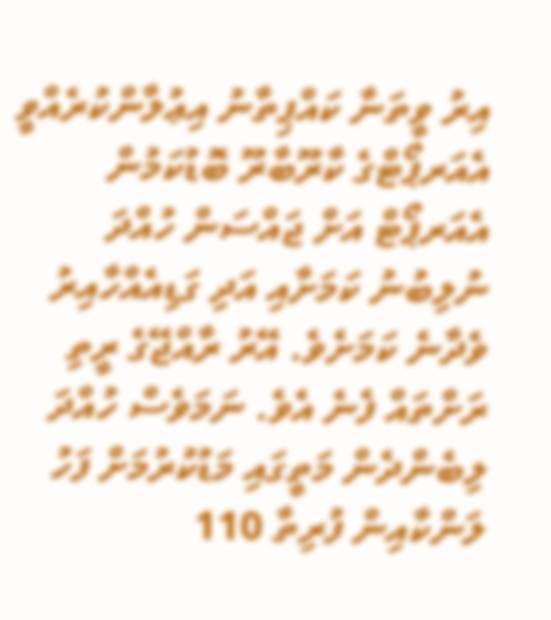އިރު ވީތަނާ ކައްޕިތާނު އިޢުލާންކުރެއްވީ އެއަރޕޯޓްގެ ކާރޫބާރޫ ބޮޑުކަމުން އެއަރޕޯޓް އަށް ޖައްސަން ހުއްދަ ނުލިބުނު ކަމަށާއި އަދި ގަޑިއެއްހާއިރު ވެދާނެ ކަމަށެވެ. އޭރު ރާއްޖޭގެ ރީތި ރަށްތައް ފެނެ އެވެ. ނަމަވެސް ހުއްދަ ލިބެންދެން މަތީގައި މަޑުކުރުމަށް ފަހު ލަންކާއިން ފުރިތާ 110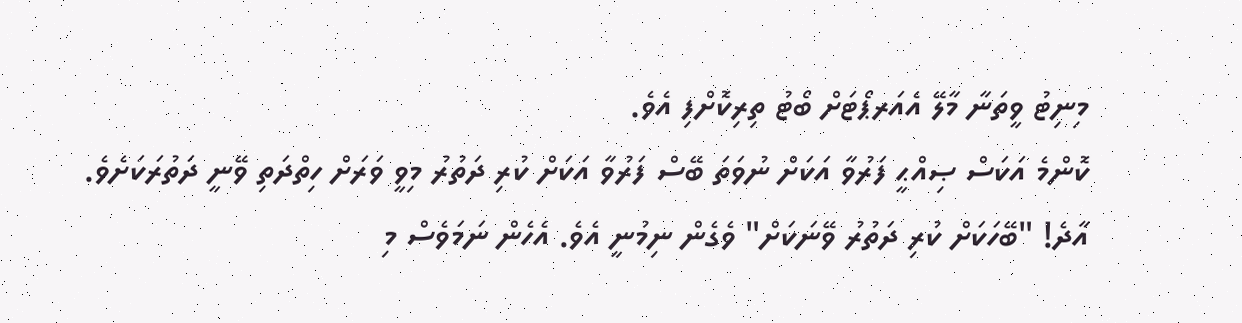މިނިޓު ވީތަނާ މާލޭ އެއަރޕޯޓަށް ބޯޓު ތިރިކޮށްފި އެވެ.
ކޮންމެ އަކަސް ޞިއްޙީ ފަރުވާ އަކަށް ނުވަތަ ބޭސް ފަރުވާ އަކަށް ކުރި ދަތުރު މިވީ ވަރަށް ހިތްދަތި ވޭނީ ދަތުރަކަށެވެ. އާދެ! "ބޭހަކަށް ކުރި ދަތުރު ވޭނަކަށް" ވެގެން ނިމުނީ އެވެ. އެހެން ނަމަވެސް މި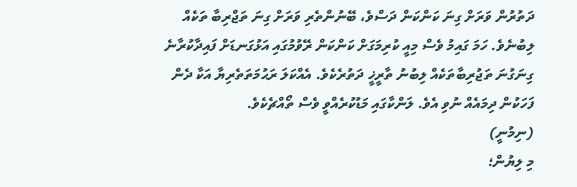ދަތުރުން ވަރަށް ގިނަ ކަންކަން ދަސްވެ، ބޭނުންތެރި ވަރަށް ގިނަ ތަޖްރިބާ ތަކެއް ލިބުނެވެ. ހަމަ ގައިމު ވެސް މިއީ ކުރިމަގަށް ކަންކަން ރޭވުމުގައި އަޅުގަނޑަށް ފައިދާކުރާނެ ގިނަގުނަ ތަޖުރިބާތަކެއް ލިބުނު ތާރީޚީ ދަތުރެކެވެ. އެއްކަލަ ރަޙުމަތަތެރިޔާ އަކާ ދެން ފަހަކުން ދިމައެއް ނުވި އެވެ. ލަންކާގައި މަޑުކުރެއްވީ ވެސް ތޯއްޗެކެވެ.
(ނިމުނީ)
މި ލިޔުން؛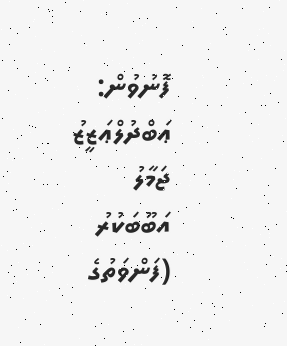ފޮނުވުން:    ޢަބްދުލްޢަޒީޒު ޖަމާލު އަބޫބަކުރު (ފަންވަތުގެ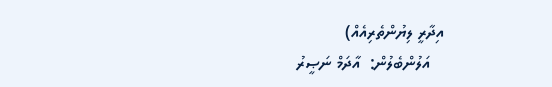އިދާރީ ލިޔުންތެރިއެއް)
   އަލުންބެލުން:  އާދަމް ނަޞީރު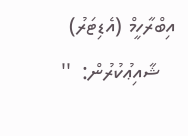އިބްރާހީމް (އެޑިޓަރު)
   ޝާއިޢުކުރުން:  ''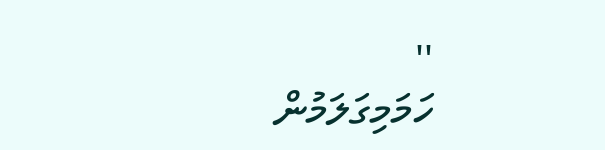''
ހަމަމިގަލަމުން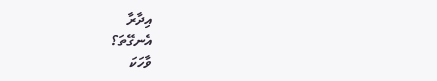އިދާރާ
އެނގޭތަ؟
ވާހަކަ